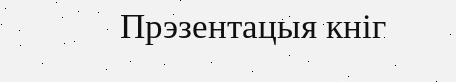Прэзентацыя кніг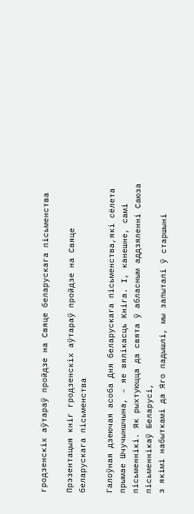гродзенскіх аўтараў пройдзе на Свяце беларускага пісьменства

Прэзентацыя кніг гродзенскіх аўтараў пройдзе на Свяце беларускага пісьменства

Галоўная дзеючая асоба Дня беларускага пісьменства,які сёлета прымае Шчучыншчына, – яе вялікасць Кніга. І, канешне, самі пісьменнікі. Як рыхтуюцца да свята ў абласным аддзяленні Саюза пісьменнікаў Беларусі,
з якімі набыткамі да Яго падышлі, мы запыталі ў старшыні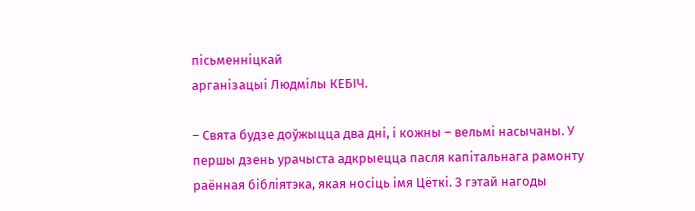пісьменніцкай
арганізацыі Людмілы КЕБІЧ.

– Свята будзе доўжыцца два дні, і кожны – вельмі насычаны. У першы дзень урачыста адкрыецца пасля капітальнага рамонту раённая бібліятэка, якая носіць імя Цёткі. З гэтай нагоды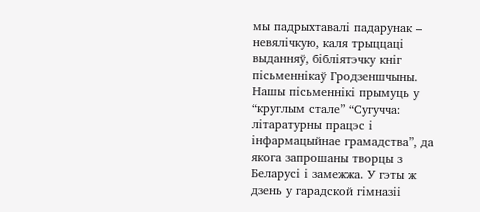мы падрыхтавалі падарунак – невялічкую, каля трыццаці выданняў, бібліятэчку кніг пісьменнікаў Гродзеншчыны.
Нашы пісьменнікі прымуць у “круглым стале” “Сугучча: літаратурны працэс і інфармацыйнае грамадства”, да якога запрошаны творцы з Беларусі і замежжа. У гэты ж дзень у гарадской гімназіі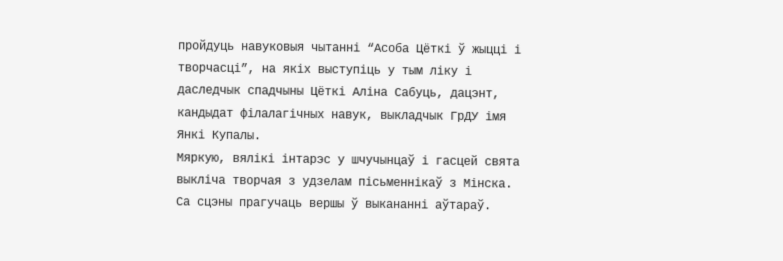пройдуць навуковыя чытанні “Асоба Цёткі ў жыцці і творчасці”, на якіх выступіць у тым ліку і даследчык спадчыны Цёткі Аліна Сабуць, дацэнт, кандыдат філалагічных навук, выкладчык ГрДУ імя Янкі Купалы.
Мяркую, вялікі інтарэс у шчучынцаў і гасцей свята выкліча творчая з удзелам пісьменнікаў з Мінска. Са сцэны прагучаць вершы ў выкананні аўтараў.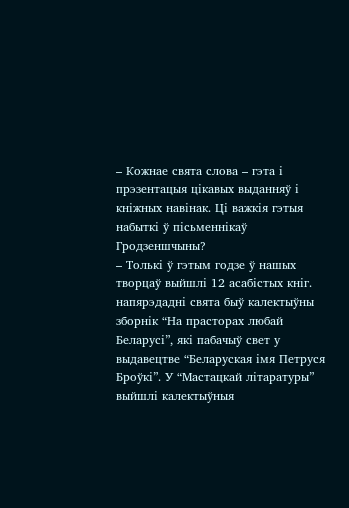– Кожнае свята слова – гэта і прэзентацыя цікавых выданняў і кніжных навінак. Ці важкія гэтыя набыткі ў пісьменнікаў Гродзеншчыны?
– Толькі ў гэтым годзе ў нашых творцаў выйшлі 12 асабістых кніг. напярэдадні свята быў калектыўны зборнік “На прасторах любай Беларусі”, які пабачыў свет у выдавецтве “Беларуская імя Петруся Броўкі”. У “Мастацкай літаратуры” выйшлі калектыўныя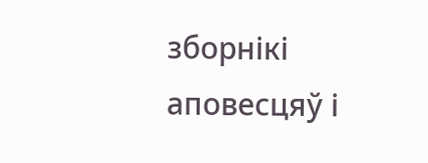зборнікі аповесцяў і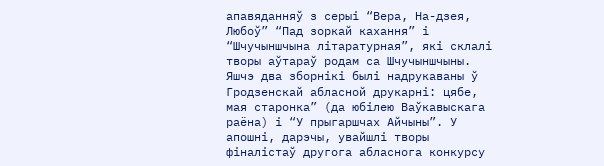апавяданняў з серыі “Вера, На-дзея, Любоў” “Пад зоркай кахання” і “Шчучыншчына літаратурная”, які склалі творы аўтараў родам са Шчучыншчыны. Яшчэ два зборнікі былі надрукаваны ў Гродзенскай абласной друкарні: цябе, мая старонка” (да юбілею Ваўкавыскага раёна) і “У прыгаршчах Айчыны”. У апошні, дарэчы, увайшлі творы фіналістаў другога абласнога конкурсу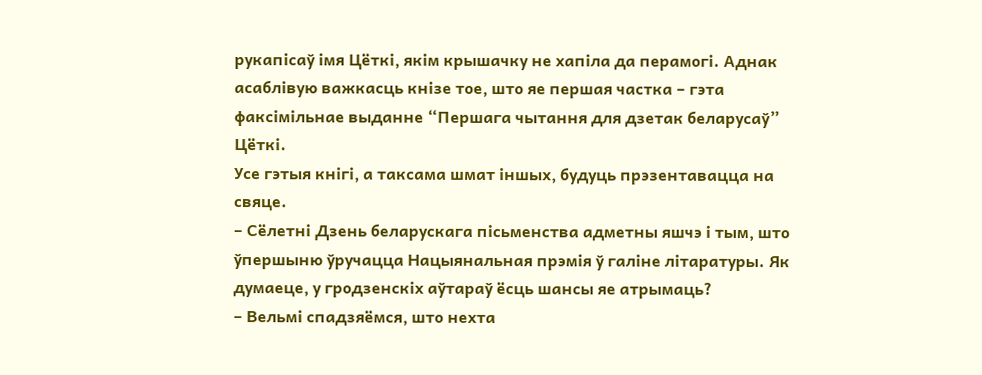рукапісаў імя Цёткі, якім крышачку не хапіла да перамогі. Аднак асаблівую важкасць кнізе тое, што яе першая частка – гэта факсімільнае выданне “Першага чытання для дзетак беларусаў” Цёткі.
Усе гэтыя кнігі, а таксама шмат іншых, будуць прэзентавацца на свяце.
– Сёлетні Дзень беларускага пісьменства адметны яшчэ і тым, што ўпершыню ўручацца Нацыянальная прэмія ў галіне літаратуры. Як думаеце, у гродзенскіх аўтараў ёсць шансы яе атрымаць?
– Вельмі спадзяёмся, што нехта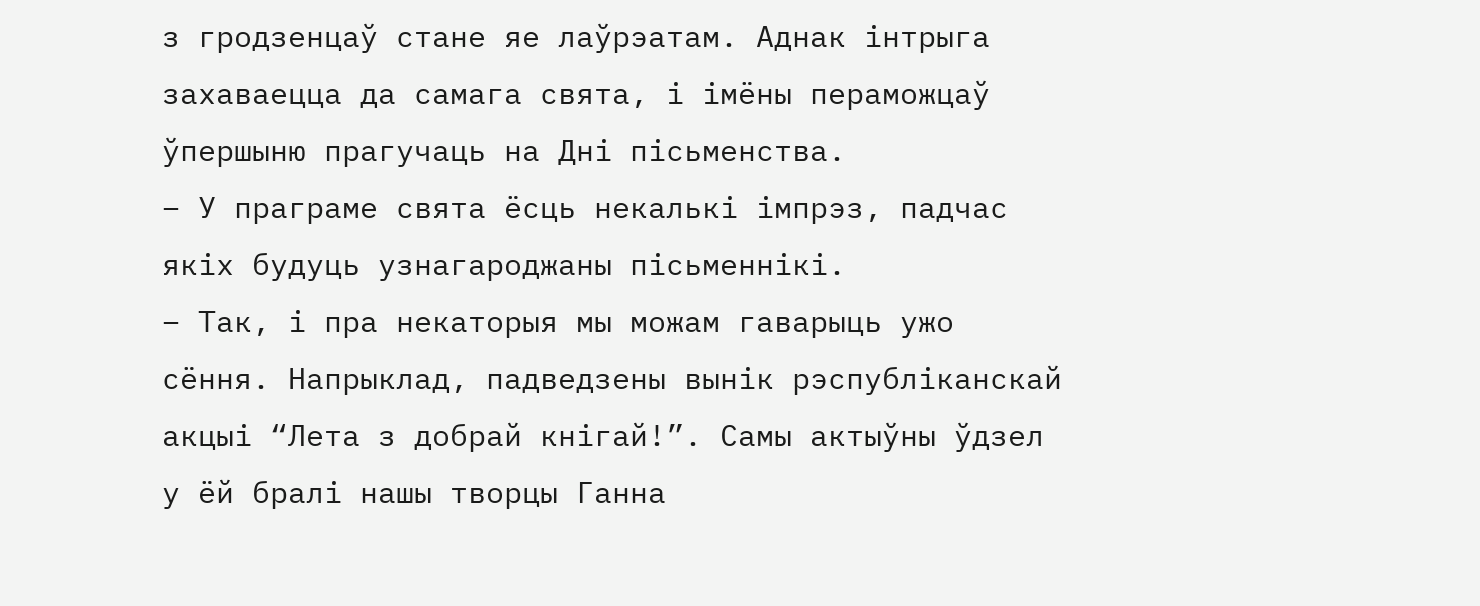з гродзенцаў стане яе лаўрэатам. Аднак інтрыга захаваецца да самага свята, і імёны пераможцаў ўпершыню прагучаць на Дні пісьменства.
– У праграме свята ёсць некалькі імпрэз, падчас якіх будуць узнагароджаны пісьменнікі.
– Так, і пра некаторыя мы можам гаварыць ужо сёння. Напрыклад, падведзены вынік рэспубліканскай акцыі “Лета з добрай кнігай!”. Самы актыўны ўдзел у ёй бралі нашы творцы Ганна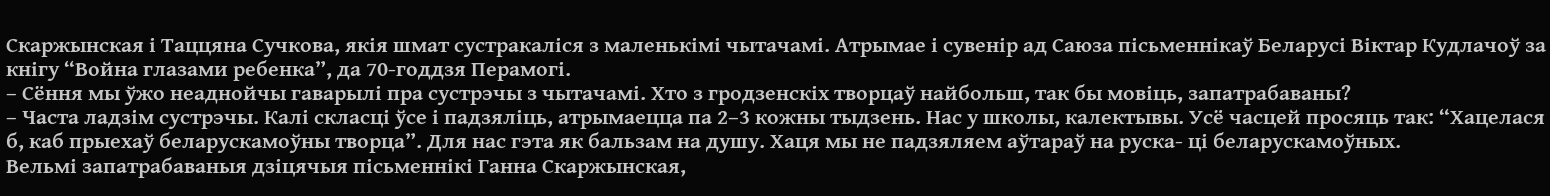Скаржынская і Таццяна Сучкова, якія шмат сустракаліся з маленькімі чытачамі. Атрымае і сувенір ад Саюза пісьменнікаў Беларусі Віктар Кудлачоў за кнігу “Война глазами ребенка”, да 70-годдзя Перамогі.
– Сёння мы ўжо неаднойчы гаварылі пра сустрэчы з чытачамі. Хто з гродзенскіх творцаў найбольш, так бы мовіць, запатрабаваны?
– Часта ладзім сустрэчы. Калі скласці ўсе і падзяліць, атрымаецца па 2–3 кожны тыдзень. Нас у школы, калектывы. Усё часцей просяць так: “Хацелася б, каб прыехаў беларускамоўны творца”. Для нас гэта як бальзам на душу. Хаця мы не падзяляем аўтараў на руска- ці беларускамоўных.
Вельмі запатрабаваныя дзіцячыя пісьменнікі Ганна Скаржынская,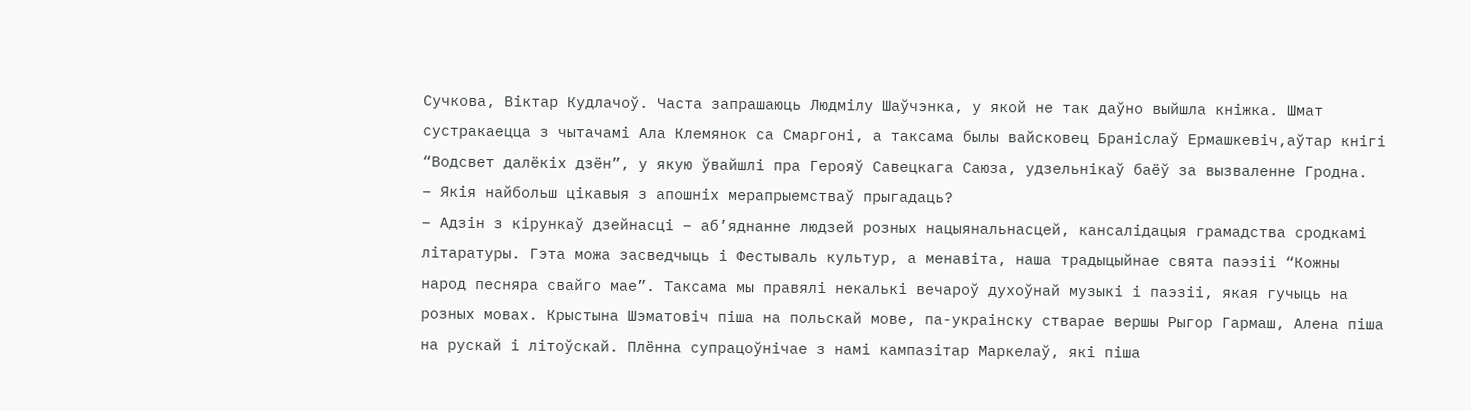Сучкова, Віктар Кудлачоў. Часта запрашаюць Людмілу Шаўчэнка, у якой не так даўно выйшла кніжка. Шмат сустракаецца з чытачамі Ала Клемянок са Смаргоні, а таксама былы вайсковец Браніслаў Ермашкевіч,аўтар кнігі “Водсвет далёкіх дзён”, у якую ўвайшлі пра Герояў Савецкага Саюза, удзельнікаў баёў за вызваленне Гродна.
– Якія найбольш цікавыя з апошніх мерапрыемстваў прыгадаць?
– Адзін з кірункаў дзейнасці – аб’яднанне людзей розных нацыянальнасцей, кансалідацыя грамадства сродкамі літаратуры. Гэта можа засведчыць і Фестываль культур, а менавіта, наша традыцыйнае свята паэзіі “Кожны народ песняра свайго мае”. Таксама мы правялі некалькі вечароў духоўнай музыкі і паэзіі, якая гучыць на розных мовах. Крыстына Шэматовіч піша на польскай мове, па-украінску стварае вершы Рыгор Гармаш, Алена піша на рускай і літоўскай. Плённа супрацоўнічае з намі кампазітар Маркелаў, які піша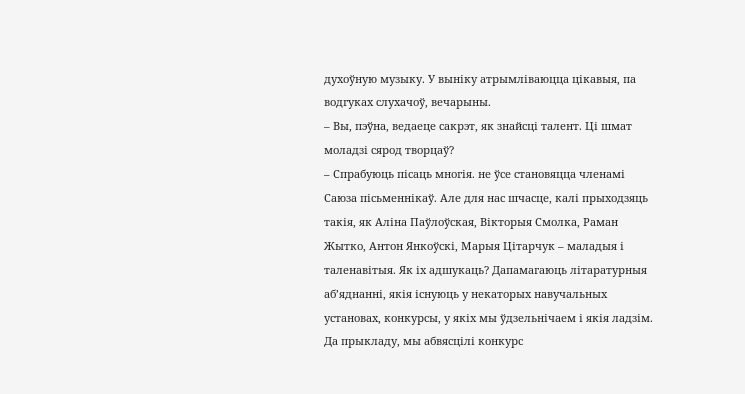духоўную музыку. У выніку атрымліваюцца цікавыя, па водгуках слухачоў, вечарыны.
– Вы, пэўна, ведаеце сакрэт, як знайсці талент. Ці шмат моладзі сярод творцаў?
– Спрабуюць пісаць многія. не ўсе становяцца членамі Саюза пісьменнікаў. Але для нас шчасце, калі прыходзяць такія, як Аліна Паўлоўская, Вікторыя Смолка, Раман Жытко, Антон Янкоўскі, Марыя Цітарчук – маладыя і таленавітыя. Як іх адшукаць? Дапамагаюць літаратурныя аб’яднанні, якія існуюць у некаторых навучальных установах, конкурсы, у якіх мы ўдзельнічаем і якія ладзім. Да прыкладу, мы абвясцілі конкурс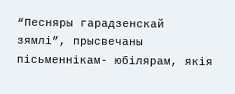“Песняры гарадзенскай зямлі”, прысвечаны пісьменнікам- юбілярам, якія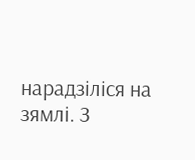нарадзіліся на зямлі. З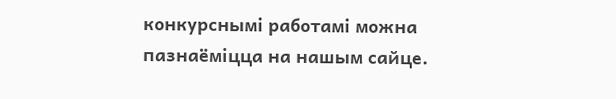конкурснымі работамі можна пазнаёміцца на нашым сайце.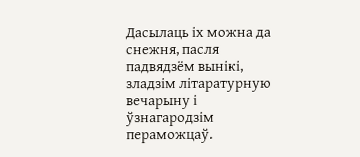Дасылаць іх можна да снежня, пасля падвядзём вынікі, зладзім літаратурную вечарыну і ўзнагародзім пераможцаў.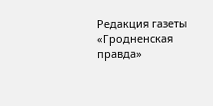Редакция газеты «Гродненская правда»